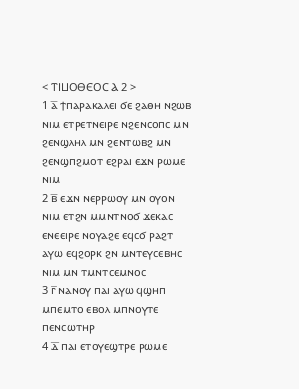< ⲦⲒⳘⲞⲐⲈⲞⲤ Ⲁ 2 >
1 ⲁ̅ ϯⲡⲁⲣⲁⲕⲁⲗⲉⲓ ϭⲉ ϩⲁⲑⲏ ⲛϩⲱⲃ ⲛⲓⲙ ⲉⲧⲣⲉⲧⲛⲉⲓⲣⲉ ⲛϩⲉⲛⲥⲟⲡⲥ ⲙⲛ ϩⲉⲛϣⲗⲏⲗ ⲙⲛ ϩⲉⲛⲧⲱⲃϩ ⲙⲛ ϩⲉⲛϣⲡϩⲙⲟⲧ ⲉϩⲣⲁⲓ ⲉϫⲛ ⲣⲱⲙⲉ ⲛⲓⲙ
2 ⲃ̅ ⲉϫⲛ ⲛⲉⲣⲣⲱⲟⲩ ⲙⲛ ⲟⲩⲟⲛ ⲛⲓⲙ ⲉⲧϩⲛ ⲙⲙⲛⲧⲛⲟϭ ϫⲉⲕⲁⲥ ⲉⲛⲉⲉⲓⲣⲉ ⲛⲟⲩⲁϩⲉ ⲉϥⲥϭ ⲣⲁϩⲧ ⲁⲩⲱ ⲉϥϩⲟⲣⲕ ϩⲛ ⲙⲛⲧⲉⲩⲥⲉⲃⲏⲥ ⲛⲓⲙ ⲙⲛ ⲧⲙⲛⲧⲥⲉⲙⲛⲟⲥ
3 ⲅ̅ ⲛⲁⲛⲟⲩ ⲡⲁⲓ ⲁⲩⲱ ϥϣⲏⲡ ⲙⲡⲉⲙⲧⲟ ⲉⲃⲟⲗ ⲙⲡⲛⲟⲩⲧⲉ ⲡⲉⲛⲥⲱⲧⲏⲣ
4 ⲇ̅ ⲡⲁⲓ ⲉⲧⲟⲩⲉϣⲧⲣⲉ ⲣⲱⲙⲉ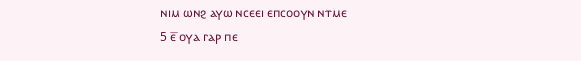ⲛⲓⲙ ⲱⲛϩ ⲁⲩⲱ ⲛⲥⲉⲉⲓ ⲉⲡⲥⲟⲟⲩⲛ ⲛⲧⲙⲉ
5 ⲉ̅ ⲟⲩⲁ ⲅⲁⲣ ⲡⲉ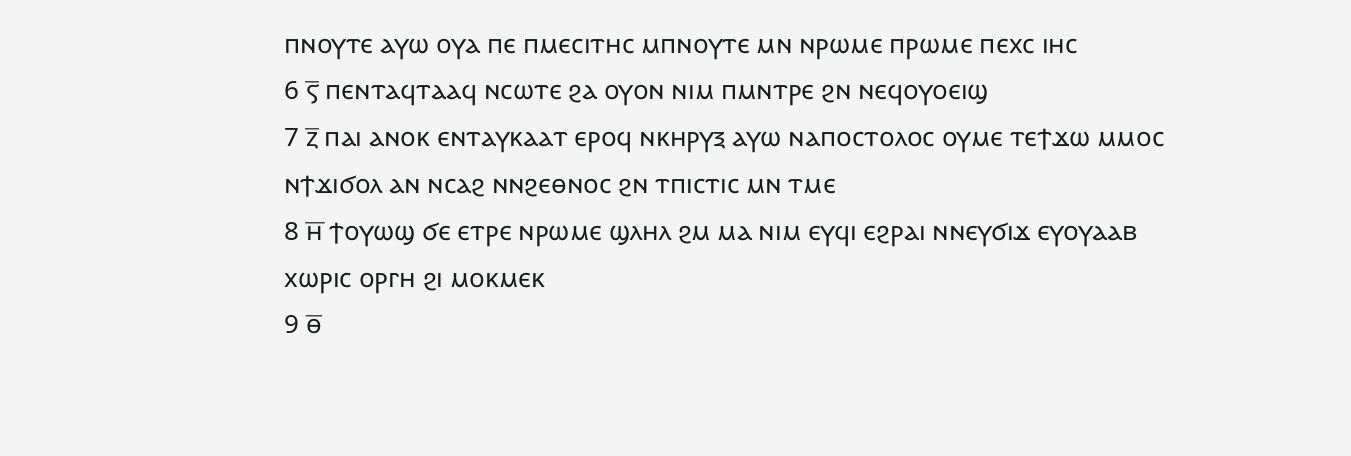ⲡⲛⲟⲩⲧⲉ ⲁⲩⲱ ⲟⲩⲁ ⲡⲉ ⲡⲙⲉⲥⲓⲧⲏⲥ ⲙⲡⲛⲟⲩⲧⲉ ⲙⲛ ⲛⲣⲱⲙⲉ ⲡⲣⲱⲙⲉ ⲡⲉⲭⲥ ⲓⲏⲥ
6 ⲋ̅ ⲡⲉⲛⲧⲁϥⲧⲁⲁϥ ⲛⲥⲱⲧⲉ ϩⲁ ⲟⲩⲟⲛ ⲛⲓⲙ ⲡⲙⲛⲧⲣⲉ ϩⲛ ⲛⲉϥⲟⲩⲟⲉⲓϣ
7 ⲍ̅ ⲡⲁⲓ ⲁⲛⲟⲕ ⲉⲛⲧⲁⲩⲕⲁⲁⲧ ⲉⲣⲟϥ ⲛⲕⲏⲣⲩⲝ ⲁⲩⲱ ⲛⲁⲡⲟⲥⲧⲟⲗⲟⲥ ⲟⲩⲙⲉ ⲧⲉϯϫⲱ ⲙⲙⲟⲥ ⲛϯϫⲓϭⲟⲗ ⲁⲛ ⲛⲥⲁϩ ⲛⲛϩⲉⲑⲛⲟⲥ ϩⲛ ⲧⲡⲓⲥⲧⲓⲥ ⲙⲛ ⲧⲙⲉ
8 ⲏ̅ ϯⲟⲩⲱϣ ϭⲉ ⲉⲧⲣⲉ ⲛⲣⲱⲙⲉ ϣⲗⲏⲗ ϩⲙ ⲙⲁ ⲛⲓⲙ ⲉⲩϥⲓ ⲉϩⲣⲁⲓ ⲛⲛⲉⲩϭⲓϫ ⲉⲩⲟⲩⲁⲁⲃ ⲭⲱⲣⲓⲥ ⲟⲣⲅⲏ ϩⲓ ⲙⲟⲕⲙⲉⲕ
9 ⲑ̅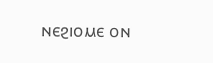ⲛⲉϩⲓⲟⲙⲉ ⲟⲛ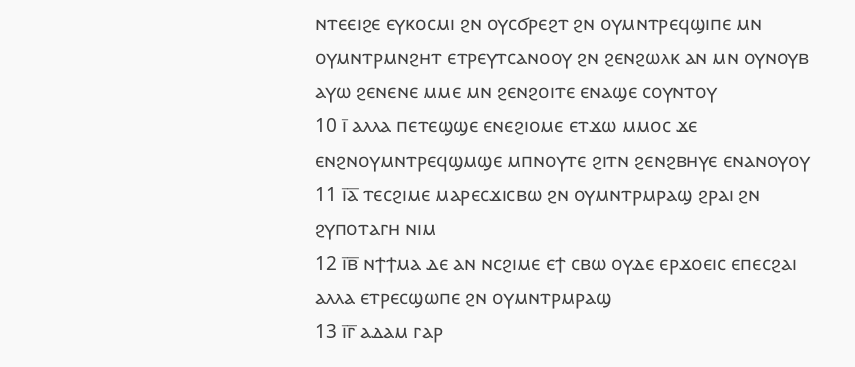ⲛⲧⲉⲉⲓϩⲉ ⲉⲩⲕⲟⲥⲙⲓ ϩⲛ ⲟⲩⲥϭⲣⲉϩⲧ ϩⲛ ⲟⲩⲙⲛⲧⲣⲉϥϣⲓⲡⲉ ⲙⲛ ⲟⲩⲙⲛⲧⲣⲙⲛϩⲏⲧ ⲉⲧⲣⲉⲩⲧⲥⲁⲛⲟⲟⲩ ϩⲛ ϩⲉⲛϩⲱⲗⲕ ⲁⲛ ⲙⲛ ⲟⲩⲛⲟⲩⲃ ⲁⲩⲱ ϩⲉⲛⲉⲛⲉ ⲙⲙⲉ ⲙⲛ ϩⲉⲛϩⲟⲓⲧⲉ ⲉⲛⲁϣⲉ ⲥⲟⲩⲛⲧⲟⲩ
10 ⲓ̅ ⲁⲗⲗⲁ ⲡⲉⲧⲉϣϣⲉ ⲉⲛⲉϩⲓⲟⲙⲉ ⲉⲧϫⲱ ⲙⲙⲟⲥ ϫⲉ ⲉⲛϩⲛⲟⲩⲙⲛⲧⲣⲉϥϣⲙϣⲉ ⲙⲡⲛⲟⲩⲧⲉ ϩⲓⲧⲛ ϩⲉⲛϩⲃⲏⲩⲉ ⲉⲛⲁⲛⲟⲩⲟⲩ
11 ⲓ̅ⲁ̅ ⲧⲉⲥϩⲓⲙⲉ ⲙⲁⲣⲉⲥϫⲓⲥⲃⲱ ϩⲛ ⲟⲩⲙⲛⲧⲣⲙⲣⲁϣ ϩⲣⲁⲓ ϩⲛ ϩⲩⲡⲟⲧⲁⲅⲏ ⲛⲓⲙ
12 ⲓ̅ⲃ̅ ⲛϯϯⲙⲁ ⲇⲉ ⲁⲛ ⲛⲥϩⲓⲙⲉ ⲉϯ ⲥⲃⲱ ⲟⲩⲇⲉ ⲉⲣϫⲟⲉⲓⲥ ⲉⲡⲉⲥϩⲁⲓ ⲁⲗⲗⲁ ⲉⲧⲣⲉⲥϣⲱⲡⲉ ϩⲛ ⲟⲩⲙⲛⲧⲣⲙⲣⲁϣ
13 ⲓ̅ⲅ̅ ⲁⲇⲁⲙ ⲅⲁⲣ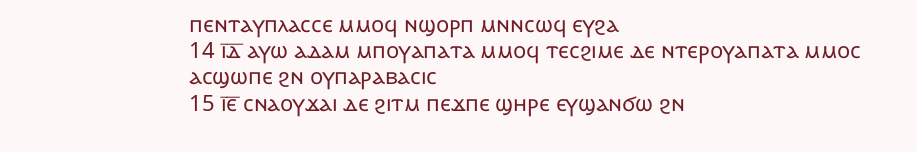ⲡⲉⲛⲧⲁⲩⲡⲗⲁⲥⲥⲉ ⲙⲙⲟϥ ⲛϣⲟⲣⲡ ⲙⲛⲛⲥⲱϥ ⲉⲩϩⲁ
14 ⲓ̅ⲇ̅ ⲁⲩⲱ ⲁⲇⲁⲙ ⲙⲡⲟⲩⲁⲡⲁⲧⲁ ⲙⲙⲟϥ ⲧⲉⲥϩⲓⲙⲉ ⲇⲉ ⲛⲧⲉⲣⲟⲩⲁⲡⲁⲧⲁ ⲙⲙⲟⲥ ⲁⲥϣⲱⲡⲉ ϩⲛ ⲟⲩⲡⲁⲣⲁⲃⲁⲥⲓⲥ
15 ⲓ̅ⲉ̅ ⲥⲛⲁⲟⲩϫⲁⲓ ⲇⲉ ϩⲓⲧⲙ ⲡⲉϫⲡⲉ ϣⲏⲣⲉ ⲉⲩϣⲁⲛϭⲱ ϩⲛ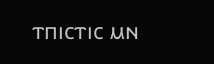ⲧⲡⲓⲥⲧⲓⲥ ⲙⲛ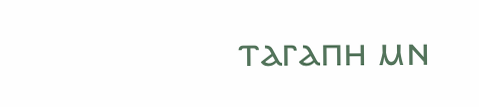ⲧⲁⲅⲁⲡⲏ ⲙⲛ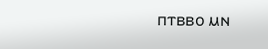ⲡⲧⲃⲃⲟ ⲙⲛ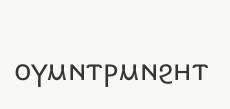ⲟⲩⲙⲛⲧⲣⲙⲛϩⲏⲧ